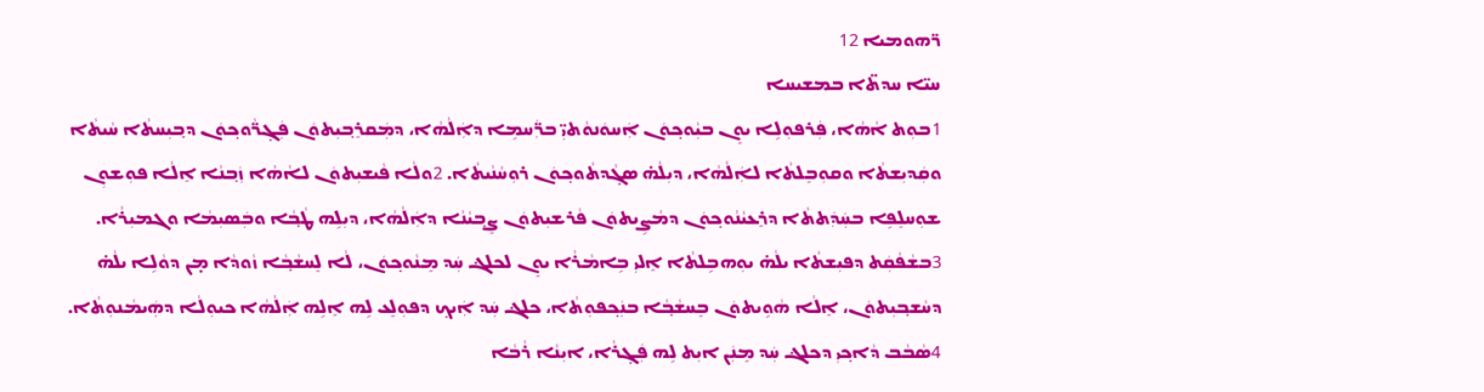ܪ̈ܗܘܡܝܐ 12
ܚܝ̈ܐ ܚܕܬ̈‌ܐ ܒܡܫܝܚܐ
1ܒܘܼܬ ܐܵܗܵܐ، ܦܲܪܦܘܼܠܹܐ ܝܘܸܢ ܒܝܼܵܘܟ݂ܘܿܢ ܐܲܚܘܿܢܘܵܬ‌ܝܼ̈ ܒܪ̈ܲܚܡܹܐ ܕܐܲܠܵܗܵܐ، ܕܡܲܩܪܸܒ݂ܝܼܬܘܿܢ ܦܲܓ݂ܪ̈ܵܘܟ݂ܘܿܢ ܕܒ݂ܝܼܚܬܵ‌ܐ ܚܵܝܬܵ‌ܐ ܘܩܲܕܝܼܫܬܵ‌ܐ ܘܩܘܼܒܸܠܬܵ‌ܐ ܠܐܲܠܵܗܵܐ، ܕܝܼܠܵܗ̇ ܣܓ݂ܵܕܬܵܘܟ݂ܘܿܢ ܪܘܼܚܵܢܵܝܬܵ‌ܐ. 2ܘܠܵܐ ܦܵܝܫܝܼܬܘܿܢ ܠܐܵܗܵܐ ܙܲܒ݂ܢܵܐ ܐܸܠܵܐ ܦܘܼܫܘܼܢ ܫܘܼܚܠܸܦܹܐ ܒܚܲܕܲܬܬܵ‌ܐ ܕܪܸܥܝܵܢܵܘܟ݂ܘܿܢ ܕܡܵܨܹܝܬܘܿܢ ܦܵܪܫܝܼܬܘܿܢ ܨܸܒ݂ܝܵܢܵܐ ܕܐܲܠܵܗܵܐ، ܕܝܼܠܹܗ ܛܵܒ݂ܵܐ ܘܒܲܣܝܼܡܵܐ ܘܓܡܝܼܪܵܐ. 3ܒܫܵܦܵܩܲܬ ܕܦܝܼܫܬܵ‌ܐ ܝܠܵܗ̇ ܝܘܼܗܒܹܠܬܵ‌ܐ ܐܸܠܝܼ ܒܹܐܡܵܪܵܐ ܝܘܸܢ ܠܟܠܔ ܚܲܕ ܡܸܢܵܘܟ݂ܘܿܢ، ܠܵܐ ܠܸܚܫܵܒ݂ܵܐ ܙܵܘܕܵܐ ܡ̣ܢ ܕܘܵܠܹܐ ܝܠܵܗ̇ ܕܚܵܫܒ݂ܝܼܬܘܿܢ، ܐܸܠܵܐ ܗܵܘܹܝܬܘܿܢ ܒܸܚܫܵܒ݂ܵܐ ܒܢܲܟ݂ܦܘܼܬܵ‌ܐ، ܟܠܔ ܚܲܕ ܐܲܝܟ݂ ܕܦܘܼܠܸܥ ܠܹܗ ܐܸܠܹܗ ܐܲܠܵܗܵܐ ܟܝܘܼܠܵܐ ܕܗܲܝܡܵܢܘܼܬܵ‌ܐ. 4ܣܵܒܵܒ ܕܵܐܟ݂ܝܼ ܕܟܠܔ ܚܲܕ ܡܸܢܲܢ ܐܝܼܬ ܠܹܗ ܦܲܓ݂ܪܵܐ، ܐܝܼܢܵܐ ܪܵܒܵܐ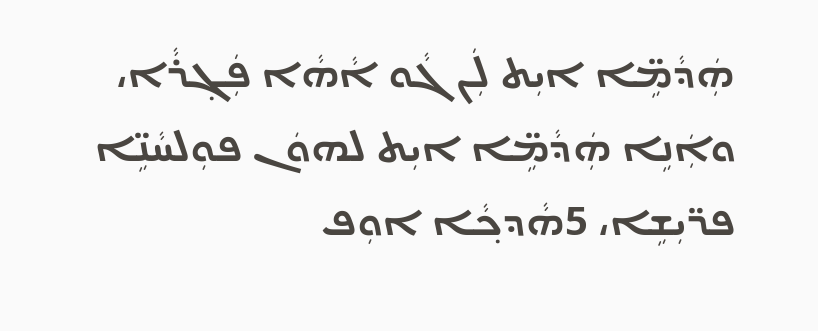ܗܲܕܵܡܹ̈ܐ ܐܝܼܬ ܠܲܢ ܓܵܘ ܐܵܗܵܐ ܦܲܓ݂ܪܵܐ، ܘܐܲܢܹܐ ܗܲܕܵܡܹ̈ܐ ܐܝܼܬ ܠܗܘܿܢ ܦܘܼܠܚܵܢܹ̈ܐ ܦܪ̈ܝܼܫܹܐ، 5ܗܵܕܟ݂ܵܐ ܐܘܼܦ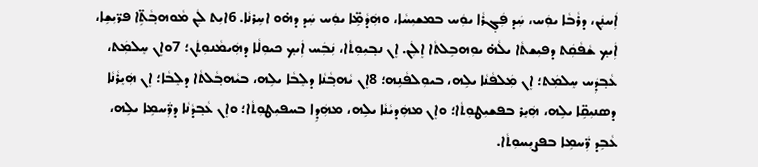ܐܲܚܢܲܢ، ܕܪܵܒܵܐ ܝܘܲܚ، ܚܲܕ ܦܲܓ݂ܪܵܐ ܝܘܲܚ ܒܡܫܝܼܚܵܐ، ܘܗܲܕܵܡܹ̈ܐ ܝܘܲܚ ܚܲܕ ܕܗ̇ܘ ܐܚܹܪܢܵܐ. 6ܐܝܼܬ ܠܲܢ ܡܵܘܗܒ݂ܵܬܹ̈‌ܐ ܦܪ̈ܝܼܫܹܐ، ܐܲܝܟ݂ ܫܵܦܵܩܲܬ ܕܦܝܼܫܬܵ‌ܐ ܝܠܵܗ̇ ܝܘܼܗܒܹܠܬܵ‌ܐ ܐܸܠܲܢ. ܐܸܢ ܢܒ݂ܝܼܘܼܬܵ‌ܐ، ܢܲܒܲܚ ܐܲܝܟ݂ ܟܝܘܼܠܵܐ ܕܗܲܝܡܵܢܘܼܬܲܢ؛ 7ܘܐܸܢ ܚܸܠܡܲܬ، ܥܵܒ݂ܕܲܚ ܚܸܠܡܲܬ؛ ܐܸܢ ܡܲܠܦܵܢܵܐ ܝܠܹܗ، ܒܝܘܼܠܦܵܢܹܗ؛ 8ܐܸܢ ܝܵܗܒ݂ܵܢܵܐ ܕܠܸܒܵܐ ܝܠܹܗ، ܒܝܵܗܒ݂ܵܠܬܵ‌ܐ ܕܠܸܒܵܐ؛ ܐܸܢ ܗܲܝܸܪܵܢܵܐ ܕܣܢܝܼܩܹ̈ܐ ܝܠܹܗ، ܗܲܝܸܪ ܒܦܫܝܼܛܘܼܬܵ‌ܐ؛ ܘܐܸܢ ܡܗܲܕܝܵܢܵܐ ܝܠܹܗ، ܡܗܲܕܹܐ ܒܚܦܝܼܛܘܼܬܵ‌ܐ؛ ܘܐܸܢ ܥܵܒ݂ܕܵܢܵܐ ܕܪ̈ܲܚܡܹܐ ܝܠܹܗ، ܥܵܒܹܕ ܪ̈ܲܚܡܹܐ ܒܦܨܝܼܚܘܼܬܵ‌ܐ.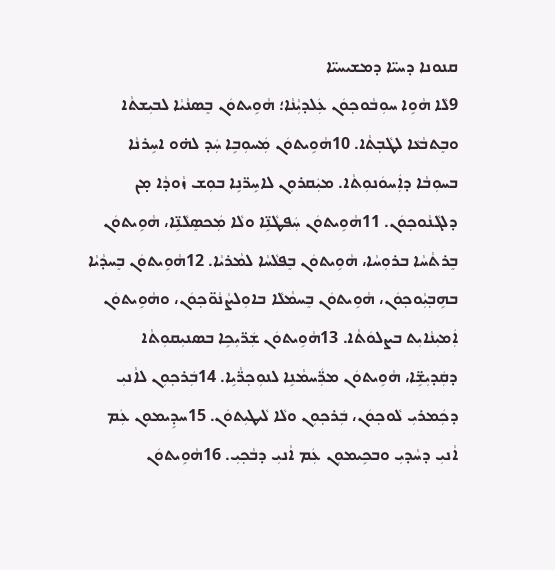ܩܢܘܢܐ ܕܚܝ̈ܐ ܕܡܫܝܚܝ̈ܐ
9ܠܵܐ ܗܵܘܹܐ ܚܘܼܒܵܘܟ݂ܘܿܢ ܥܲܠܕܝܼܵܢܵܐ؛ ܗܵܘܹܝܬܘܿܢ ܒܸܣܢܵܝܵܐ ܠܒܝܼܫܬܵ‌ܐ ܘܒܸܬܒܵܥܵܐ ܠܛܵܒ݂ܬܵ‌ܐ. 10ܗܵܘܹܝܬܘܿܢ ܡܲܚܘܼܒܹܐ ܚܲܕ ܠܗ̇ܘ ܐܚܹܪܢܵܐ ܒܚܘܼܒܵܐ ܕܐܲܚܘܿܢܘܼܬܵ‌ܐ. ܡܝܲܩܪܘܼܢ ܠܐܚܹܪ̈ܢܹܐ ܒܘܼܫ ܙܵܘܕܵܐ ܡ̣ܢ ܕܠܓܵܢܵܘܟ݂ܘܿܢ. 11ܗܵܘܹܝܬܘܿܢ ܚܲܦܛܵܢܹ̈ܐ ܘܠܵܐ ܡܲܟܣܸܠܵܢܹ̈ܐ، ܗܵܘܹܝܬܘܿܢ ܒܸܪܬܵܚܵܐ ܒܪܘܼܚܵܐ، ܗܵܘܹܝܬܘܿܢ ܒܸܦܠܵܚܵܐ ܠܡܵܪܝܵܐ. 12ܗܵܘܹܝܬܘܿܢ ܒܸܚܕܵܝܵܐ ܒܗܹܒ݂ܝܼܵܘܟ݂ܘܿܢ، ܗܵܘܹܝܬܘܿܢ ܒܸܚܡܵܠܵܐ ܒܐܘܼܠܨܵܢܵܘ̈ܟ݂ܘܿܢ، ܘܗܵܘܹܝܬܘܿܢ ܐܲܡܝܼܢܵܐܝܼܬ ܒܨܠܘܿܬܵ‌ܐ. 13ܗܵܘܹܝܬܘܿܢ ܫܲܪ̈ܝܼܟܹܐ ܒܣܢܝܼܩܘܼܬܵ‌ܐ ܕܩܲܕܝܼܫܹ̈ܐ، ܗܵܘܹܝܬܘܿܢ ܡܪ̈ܲܚܡܵܢܹܐ ܠܢܘܼܟ݂ܪ̈ܵܝܹܐ. 14ܒܲܪܟ݂ܘܼܢ ܠܐܵܢܝܼ ܕܟܲܡܪܝܼ ܠܵܘܟ݂ܘܿܢ، ܒܲܪܟ݂ܘܼܢ ܘܠܵܐ ܠܵܝܛܝܼܬܘܿܢ. 15ܚܕܹܝܡܘܼܢ ܥܲܡ ܐܵܢܝܼ ܕܚܵܕܝܼ ܘܒܟܹܝܡܘܼܢ ܥܲܡ ܐܵܢܝܼ ܕܒܵܟ݂ܝܼ. 16ܗܵܘܹܝܬܘܿܢ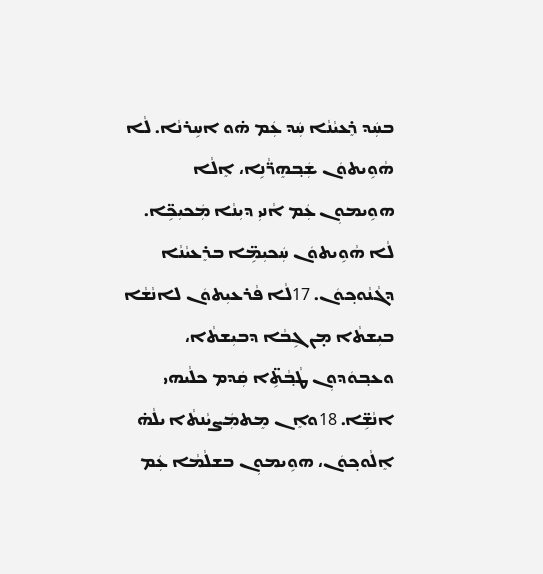ܒܚܲܕ ܪܸܥܝܵܢܵܐ ܚܲܕ ܥܲܡ ܗ̇ܘ ܐܚܹܪܢܵܐ. ܠܵܐ ܗܵܘܹܝܬܘܿܢ ܫܲܒ݂ܗܸܪ̈ܵܢܹܐ، ܐܸܠܵܐ ܗܘܹܝܡܘܼܢ ܥܲܡ ܐܵܢܝܼ ܕܝܼܢܵܐ ܡܲܟܝܼܟܹ̈ܐ. ܠܵܐ ܗܵܘܹܝܬܘܿܢ ܚܲܟܝܼܡܹ̈ܐ ܒܪܸܥܝܵܢܵܐ ܕܓܵܢܵܘܟ݂ܘܿܢ. 17ܠܵܐ ܦܵܪܥܝܼܬܘܿܢ ܠܐܢܵܫܵܐ ܒܝܼܫܬܵ‌ܐ ܡ̣ܢ ܓܹܒܵܐ ܕܒܝܼܫܬܵ‌ܐ، ܘܥܒ݂ܘܿܕܘܼܢ ܛܵܒ݂ܵܬܹ̈‌ܐ ܩܲܕܡ ܟܠܵܝܗ‌ܝ ܐܢܵܫܹ̈ܐ. 18ܘܐܸܢ ܡܸܬܡܲܨܝܵܢܬܵ‌ܐ ܝܠܵܗ̇ ܐܸܠܵܘܟ݂ܘܿܢ، ܗܘܹܝܡܘܼܢ ܒܫܠܵܡܵܐ ܥܲܡ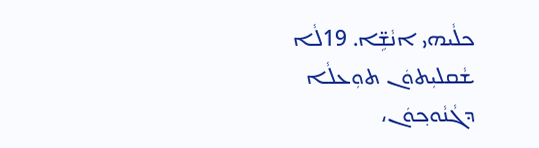ܟܠܵܝܗ‌ܝ ܐܢܵܫܹ̈ܐ. 19ܠܵܐ ܫܵܩܠܝܼܬܘܿܢ ܬܘܼܥܠܵܐ ܕܓܵܢܵܘܟ݂ܘܿܢ،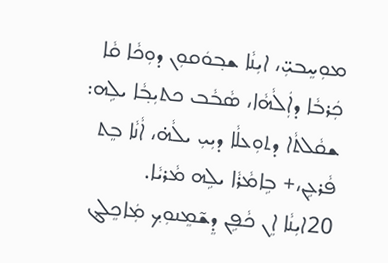ܡܘܼܚܸܒܝܼ̈، ܐܝܼܢܵܐ ܫܒ݂ܘܿܩܘܼܢ ܕܘܼܟܵܐ ܩܵܐ ܟܲܪܒܵܐ ܕܐܲܠܵܗܵܐ، ܣܵܒܵܒ ܟܬܝܼܒ݂ܵܐ ܝܠܹܗ:
ܫܩܵܠܬܵ‌ܐ ܕܬܘܼܥܠܵܐ ܕܝܼܝܼ ܝܠܵܗ̇، ܐܵܢܵܐ ܒܸܬ ܦܵܪܥܹܢ،+ ܒܹܐܡܵܪܵܐ ܝܠܹܗ ܡܵܪܝܵܐ.
20ܐܝܼܢܵܐ ܐܸܢ ܟܵܦܹܢ ܕܸܫ̃ܡܸܢܘܼܟ݂ ܡܲܐܟܸܠܔ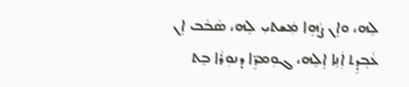ܠܹܗ، ܘܐܸܢ ܨܵܗܹܐ ܡܲܫܬ‌ܝܼ ܠܹܗ، ܣܵܒܵܒ ܐܸܢ ܥܵܒ݂ܕܹܬ ܐܲܢܹܐ ܐܸܠܹܗ، ܓܘܼܡܪܹ̈ܐ ܕܢܘܼܪܵܐ ܒܸܬ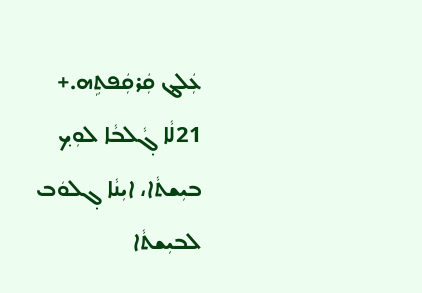ܥܲܠܔ ܩܲܪܩܲܦܬܹܗ.+ 21ܠܵܐ ܓ݂ܵܠܒܵܐ ܠܘܼܟ݂ ܒܝܼܫܬܵ‌ܐ، ܐܝܼܢܵܐ ܓ݂ܠܘܿܒ ܠܒܝܼܫܬܵ‌ܐ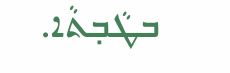ܒܛܵܒ݂ܬܵ‌ܐ.